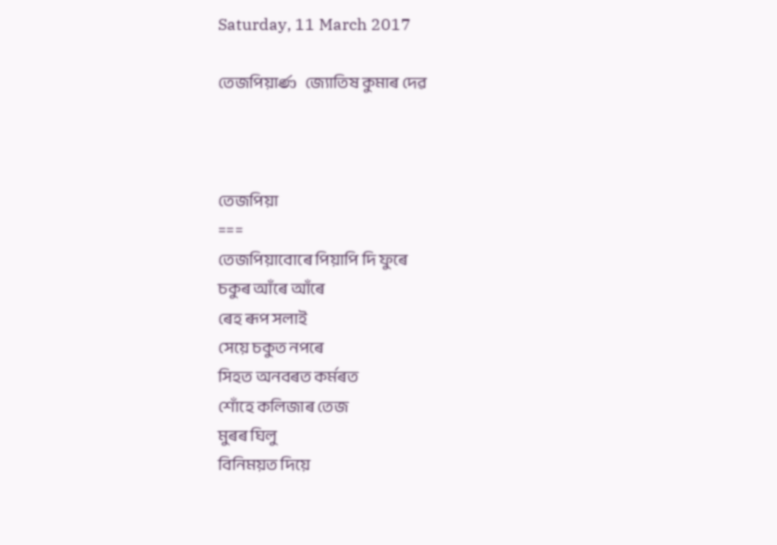Saturday, 11 March 2017

তেজপিয়াණ জ্যোতিষ কুমাৰ দেৱ



তেজপিয়া
===
তেজপিয়াবোৰে পিয়াপি দি ফুৰে
চকুৰ আঁৰে আঁৰে
ৰেহ ৰূপ সলাই
সেয়ে চকুত নপৰে
সিহত অনবৰত কর্মৰত
শোঁহে কলিজাৰ তেজ
মুৰৰ ঘিলু
বিনিময়ত দিয়ে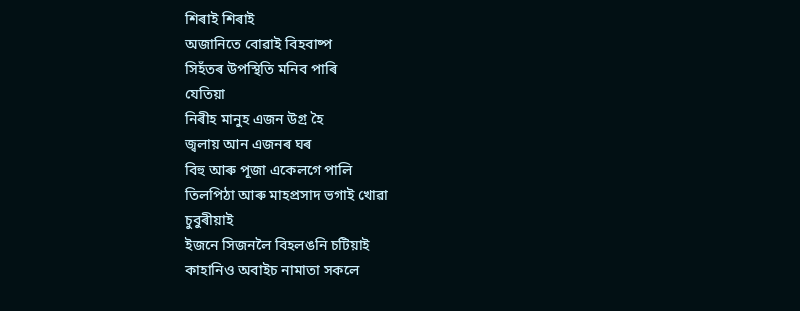শিৰাই শিৰাই
অজানিতে বোৱাই বিহবাষ্প
সিহঁতৰ উপস্থিতি মনিব পাৰি
যেতিয়া
নিৰীহ মানুহ এজন উগ্র হৈ
জ্বলায় আন এজনৰ ঘৰ
বিহু আৰু পূজা একেলগে পালি
তিলপিঠা আৰু মাহপ্রসাদ ভগাই খোৱা
চুবুৰীয়াই
ইজনে সিজনলৈ বিহলঙনি চটিয়াই
কাহানিও অবাইচ নামাতা সকলে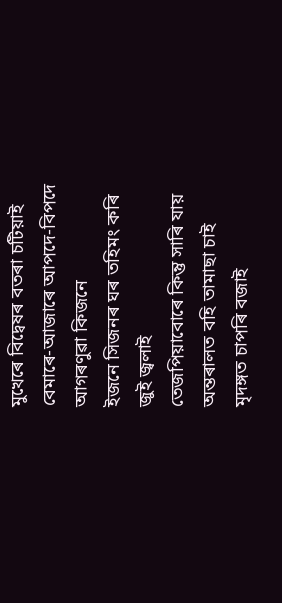মুখেৰে বিদ্বেষৰ বতৰা চটিয়াই
বেমাৰে-আজাৰে আপদে-বিপদে
আগৰণুৱা কিজনে
ইজনে সিজনৰ ঘৰ তহিমং কৰি
জুই জ্বলাই
তেজপিয়াবোৰে কিন্তু সাৰি যায়
অন্তৰালত বহি তামাছা চাই
মৃদঙ্গত চাপৰি বজাই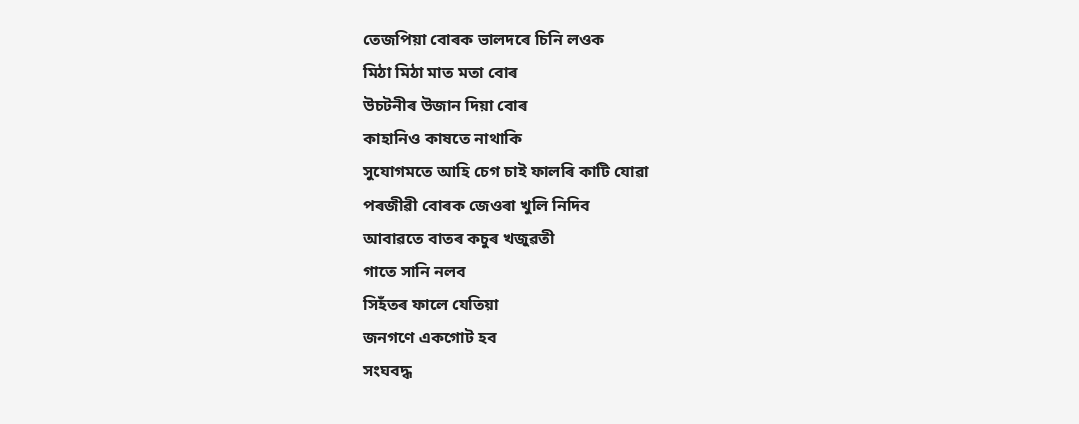তেজপিয়া বোৰক ভালদৰে চিনি লওক
মিঠা মিঠা মাত মতা বোৰ
উচটনীৰ উজান দিয়া বোৰ
কাহানিও কাষতে নাথাকি
সুযোগমতে আহি চেগ চাই ফালৰি কাটি যোৱা
পৰজীৱী বোৰক জেওৰা খুলি নিদিব
আবাৱতে বাতৰ কচুৰ খজুৱতী
গাতে সানি নলব
সিহঁতৰ ফালে যেতিয়া
জনগণে একগোট হব
সংঘবদ্ধ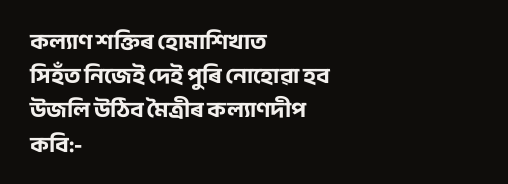কল্যাণ শক্তিৰ হোমাশিখাত
সিহঁত নিজেই দেই পুৰি নোহোৱা হব
উজলি উঠিব মৈত্রীৰ কল্যাণদীপ
কবি:-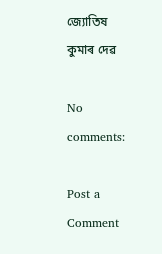জ্যোতিষ কুমাৰ দেৱ

No comments:

Post a Comment